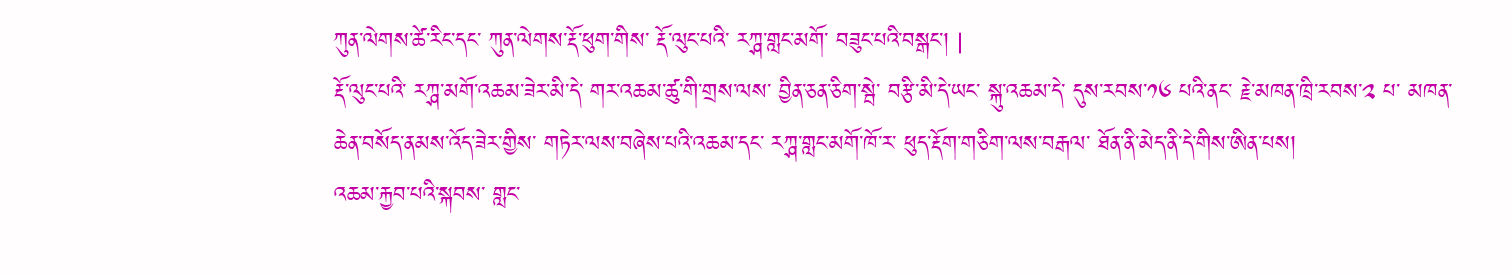ཀུན་ལེགས་ཚེ་རིང་དང་ ཀུན་ལེགས་རྡོ་ཕུག་གིས་ རྡོ་ལུང་པའི་ རཀྴ་གླང་མགོ་ བཟུང་པའི་བསྒང་། |
རྡོ་ལུང་པའི་ རཀྴ་མགོ་འཆམ་ཟེར་མི་དེ་ གར་འཆམ་ཚུ་གི་གྲས་ལས་ བྱིན་ཅན་ཅིག་སྦེ་ བརྩི་མི་དེ་ཡང་ སྐུ་འཆམ་དེ་ དུས་རབས་༡༦ པའི་ནང་ རྗེ་མཁན་ཁྲི་རབས་༢ པ་ མཁན་ཆེན་བསོད་ནམས་འོད་ཟེར་གྱིས་ གཏེར་ལས་བཞེས་པའི་འཆམ་དང་ རཀྴ་གླང་མགོ་ཁོ་ར་ ཕུད་རྡོག་གཅིག་ལས་བརྒལ་ ཐོན་ནི་མེད་ནི་དེ་གིས་ཨིན་པས།
འཆམ་རྐྱབ་པའི་སྐབས་ གླང་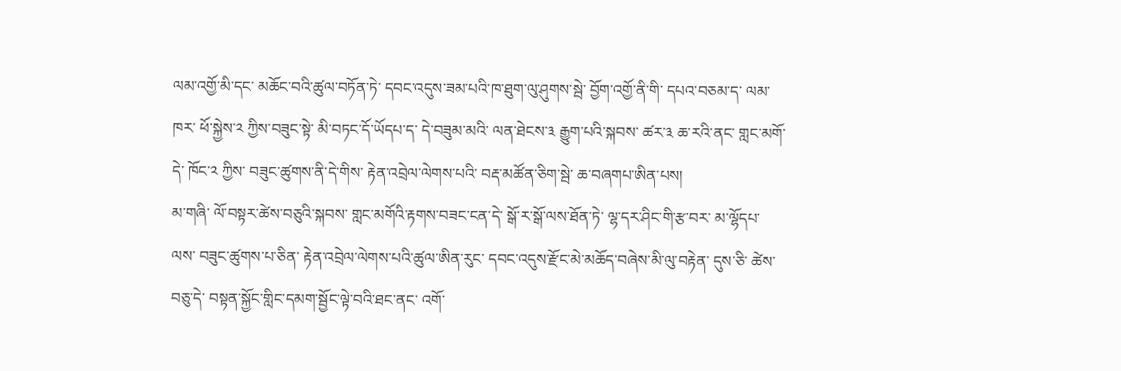ལམ་འགྱོ་མི་དང་ མཆོང་བའི་ཚུལ་བཏོན་ཏེ་ དབང་འདུས་ཟམ་པའི་ཁ་ཐུག་ལུ་ཤུགས་སྦེ་ བྱོག་འགྱོ་ནི་གི་ དཔའ་བཅམ་ད་ ལམ་ཁར་ ཕོ་སྐྱེས་༢ ཀྱིས་བཟུང་སྟེ་ མི་བཏང་དོ་ཡོདཔ་ད་ དེ་བཟུམ་མའི་ ལན་ཐེངས་༣ རྒྱུག་པའི་སྐབས་ ཚར་༣ ཆ་རའི་ནང་ གླང་མགོ་དེ་ ཁོང་༢ ཀྱིས་ བཟུང་ཚུགས་ནི་དེ་གིས་ རྟེན་འབྲེལ་ལེགས་པའི་ བརྡ་མཚོན་ཅིག་སྦེ་ ཆ་བཞགཔ་ཨིན་པས།
མ་གཞི་ ལོ་བསྟར་ཚེས་བཅུའི་སྐབས་ གླང་མགོའི་རྟགས་བཟང་ངན་དེ་ སྒོ་ར་སྒོ་ལས་ཐོན་ཏེ་ ལྷ་དར་ཤིང་གི་རྩ་བར་ མ་ལྷོདཔ་ལས་ བཟུང་ཚུགས་པ་ཅིན་ རྟེན་འབྲེལ་ལེགས་པའི་ཚུལ་ཨིན་རུང་ དབང་འདུས་རྫོང་མེ་མཆོད་བཞེས་མི་ལུ་བརྟེན་ དུས་ཅི་ ཚེས་བཅུ་དེ་ བསྟན་སྐྱོང་གླིང་དམག་སྦྱོང་ལྟེ་བའི་ཐང་ནང་ འགོ་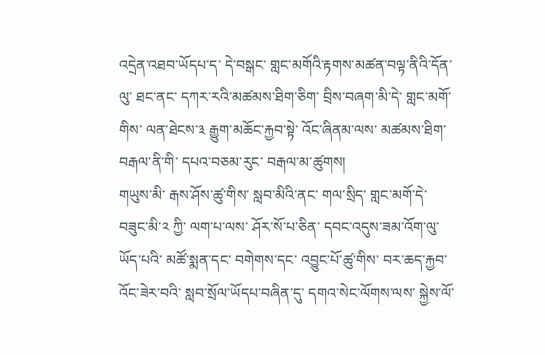འདྲེན་འཐབ་ཡོདཔ་ད་ དེ་བསྒང་ གླང་མགོའི་རྟགས་མཚན་བལྟ་ནིའི་དོན་ལུ་ ཐང་ནང་ དཀར་རའི་མཚམས་ཐིག་ཅིག་ བྲིས་བཞག་མི་དེ་ གླང་མགོ་གིས་ ལན་ཐེངས་༣ རྒྱུག་མཆོང་རྐྱབ་སྟེ་ འོང་ཞིནམ་ལས་ མཚམས་ཐིག་བརྒལ་ནི་གི་ དཔའ་བཅམ་རུང་ བརྒལ་མ་ཚུགས།
གཡུས་མི་ རྒས་ཤོས་ཚུ་གིས་ སླབ་མིའི་ནང་ གལ་སྲིད་ གླང་མགོ་དེ་ བཟུང་མི་༢ ཀྱི་ ལག་པ་ལས་ ཤོར་སོ་པ་ཅིན་ དབང་འདུས་ཟམ་འོག་ལུ་ཡོད་པའི་ མཚོ་སྨན་དང་ བགེགས་དང་ འབྱུང་པོ་ཚུ་གིས་ བར་ཆད་རྐྱབ་འོང་ཟེར་བའི་ སླབ་སྲོལ་ཡོདཔ་བཞིན་དུ་ དགའ་སེང་ལོགས་ལས་ སྐྱེས་ལོ་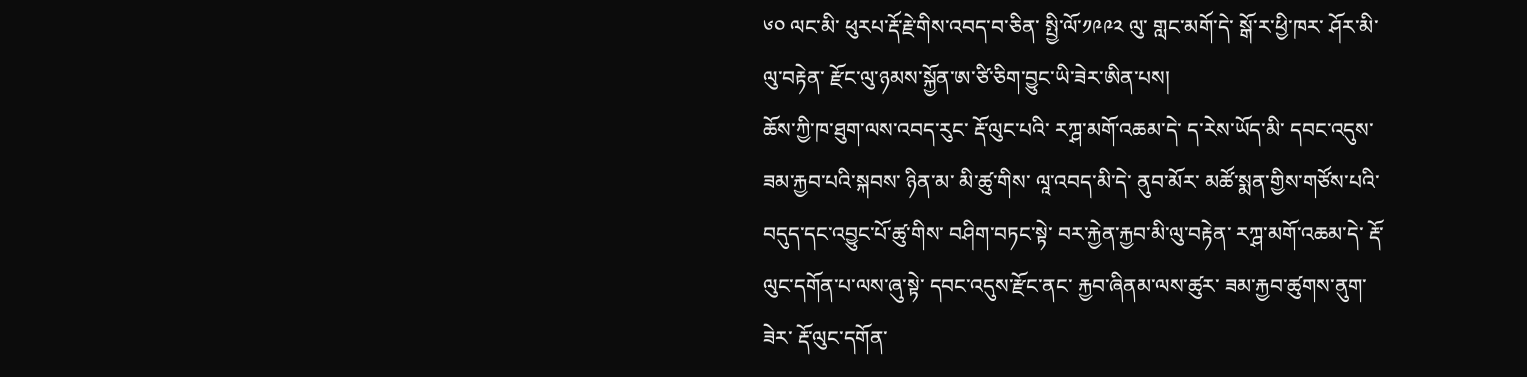༦༠ ལང་མི་ ཕུརཔ་རྡོ་རྗེ་གིས་འབད་བ་ཅིན་ སྤྱི་ལོ་༡༩༩༢ ལུ་ གླང་མགོ་དེ་ སྒོ་ར་ཕྱི་ཁར་ ཤོར་མི་ལུ་བརྟེན་ རྫོང་ལུ་ཉམས་སྐྱོན་ཨ་ཙི་ཅིག་བྱུང་ཡི་ཟེར་ཨིན་པས།
ཆོས་ཀྱི་ཁ་ཐུག་ལས་འབད་རུང་ རྡོ་ལུང་པའི་ རཀྴ་མགོ་འཆམ་དེ་ ད་རེས་ཡོད་མི་ དབང་འདུས་ཟམ་རྐྱབ་པའི་སྐབས་ ཉིན་མ་ མི་ཚུ་གིས་ ལཱ་འབད་མི་དེ་ ནུབ་མོར་ མཚོ་སྨན་གྱིས་གཙོས་པའི་ བདུད་དང་འབྱུང་པོ་ཚུ་གིས་ བཤིག་བཏང་སྟེ་ བར་རྐྱེན་རྐྱབ་མི་ལུ་བརྟེན་ རཀྴ་མགོ་འཆམ་དེ་ རྡོ་ལུང་དགོན་པ་ལས་ཞུ་སྟེ་ དབང་འདུས་རྫོང་ནང་ རྐྱབ་ཞིནམ་ལས་ཚུར་ ཟམ་རྐྱབ་ཚུགས་ནུག་ཟེར་ རྡོ་ལུང་དགོན་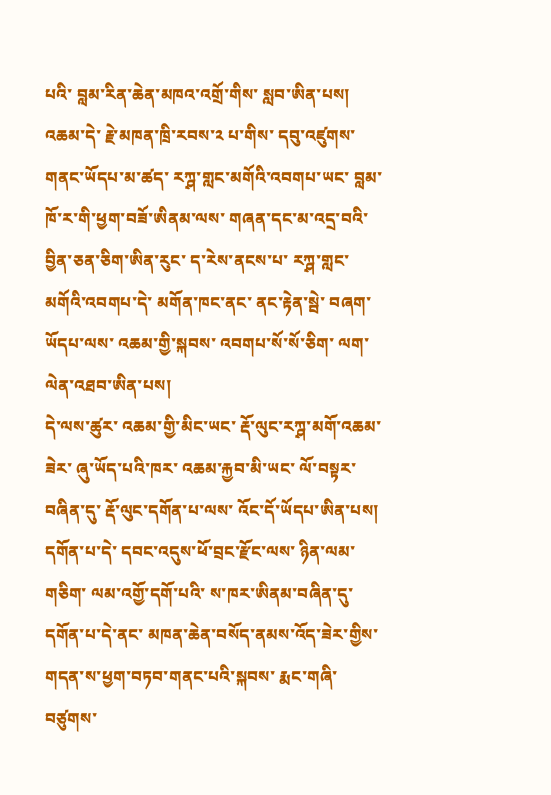པའི་ བླམ་རིན་ཆེན་མཁའ་འགྲོ་གིས་ སླབ་ཨིན་པས།
འཆམ་དེ་ རྗེ་མཁན་ཁྲི་རབས་༢ པ་གིས་ དབུ་འཛུགས་གནང་ཡོདཔ་མ་ཚད་ རཀྴ་གླང་མགོའི་འབགཔ་ཡང་ བླམ་ཁོ་ར་གི་ཕྱག་བཟོ་ཨིནམ་ལས་ གཞན་དང་མ་འདྲ་བའི་ བྱིན་ཅན་ཅིག་ཨིན་རུང་ ད་རེས་ནངས་པ་ རཀྴ་གླང་མགོའི་འབགཔ་དེ་ མགོན་ཁང་ནང་ ནང་རྟེན་སྦེ་ བཞག་ཡོདཔ་ལས་ འཆམ་གྱི་སྐབས་ འབགཔ་སོ་སོ་ཅིག་ ལག་ལེན་འཐབ་ཨིན་པས།
དེ་ལས་ཚུར་ འཆམ་གྱི་མིང་ཡང་ རྡོ་ལུང་རཀྴ་མགོ་འཆམ་ཟེར་ ཞུ་ཡོད་པའི་ཁར་ འཆམ་རྐྱབ་མི་ཡང་ ལོ་བསྟར་བཞིན་དུ་ རྡོ་ལུང་དགོན་པ་ལས་ འོང་དོ་ཡོདཔ་ཨིན་པས།
དགོན་པ་དེ་ དབང་འདུས་ཕོ་བྲང་རྫོང་ལས་ ཉིན་ལམ་གཅིག་ ལམ་འགྱོ་དགོ་པའི་ ས་ཁར་ཨིནམ་བཞིན་དུ་ དགོན་པ་དེ་ནང་ མཁན་ཆེན་བསོད་ནམས་འོད་ཟེར་གྱིས་ གདན་ས་ཕྱག་བཏབ་གནང་པའི་སྐབས་ རྨང་གཞི་བཙུགས་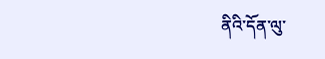ནིའི་དོན་ལུ་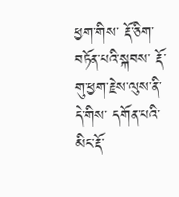ཕྱག་གིས་ རྡོ་ཅིག་བཏོན་པའི་སྐབས་ རྡོ་གུ་ཕྱག་རྗེས་ལུས་ནི་དེ་གིས་ དགོན་པའི་མིང་རྡོ་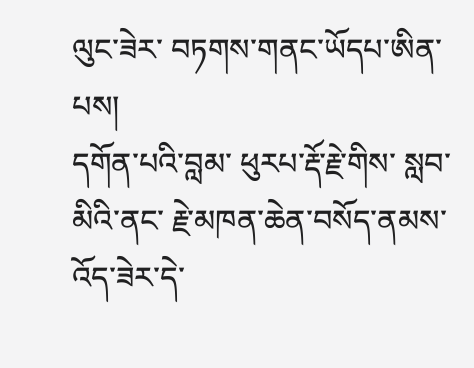ལུང་ཟེར་ བཏགས་གནང་ཡོདཔ་ཨིན་པས།
དགོན་པའི་བླམ་ ཕུརཔ་རྡོ་རྗེ་གིས་ སླབ་མིའི་ནང་ རྗེ་མཁན་ཆེན་བསོད་ནམས་འོད་ཟེར་དེ་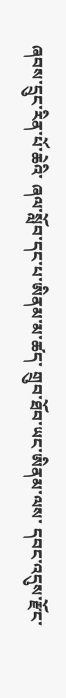ཞབས་དྲུང་རིན་པོ་ཆེའི་ ཞལ་སློབ་དང་པ་ཨིནམ་མ་ཚད་ གྲུབ་ཐོབ་ཡང་ཨིནམ་ལས་ དབང་འདུས་རྫོང་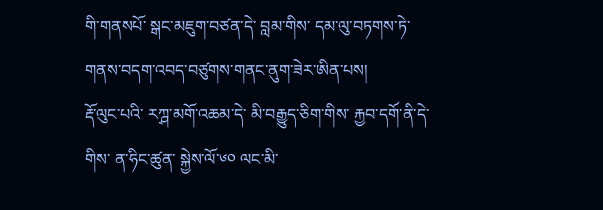གི་གནསཔོ་ སྒང་མཇུག་བཙན་དེ་ བླམ་གིས་ དམ་ལུ་བཏགས་ཏེ་ གནས་བདག་འབད་བཙུགས་གནང་ནུག་ཟེར་ཨིན་པས།
རྡོ་ལུང་པའི་ རཀྴ་མགོ་འཆམ་དེ་ མི་བརྒྱུད་ཅིག་གིས་ རྐྱབ་དགོ་ནི་དེ་གིས་ ན་ཧིང་ཚུན་ སྐྱེས་ལོ་༦༠ ལང་མི་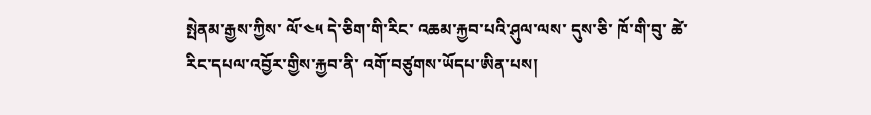སྤེནམ་རྒྱས་ཀྱིས་ ལོ་༤༥ དེ་ཅིག་གི་རིང་ འཆམ་རྐྱབ་པའི་ཤུལ་ལས་ དུས་ཅི་ ཁོ་གི་བུ་ ཚེ་རིང་དཔལ་འབྱོར་གྱིས་རྐྱབ་ནི་ འགོ་བཙུགས་ཡོདཔ་ཨིན་པས།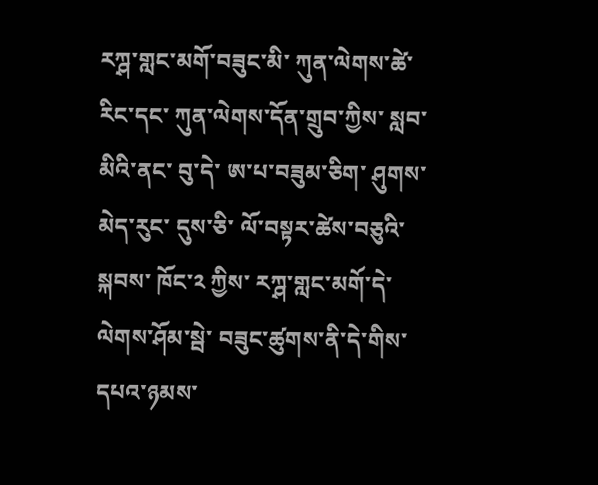རཀྴ་གླང་མགོ་བཟུང་མི་ ཀུན་ལེགས་ཚེ་རིང་དང་ ཀུན་ལེགས་དོན་གྲུབ་ཀྱིས་ སླབ་མིའི་ནང་ བུ་དེ་ ཨ་པ་བཟུམ་ཅིག་ ཤུགས་མེད་རུང་ དུས་ཅི་ ལོ་བསྟར་ཚེས་བཅུའི་སྐབས་ ཁོང་༢ ཀྱིས་ རཀྴ་གླང་མགོ་དེ་ ལེགས་ཤོམ་སྦེ་ བཟུང་ཚུགས་ནི་དེ་གིས་ དཔའ་ཉམས་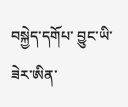བསྐྱེད་དགོཔ་ བྱུང་ཡི་ཟེར་ཨིན་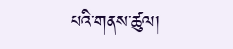པའི་གནས་ཚུལ།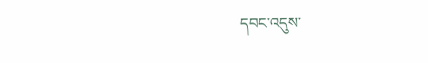དབང་འདུས་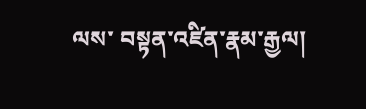ལས་ བསྟན་འཛིན་རྣམ་རྒྱལ།